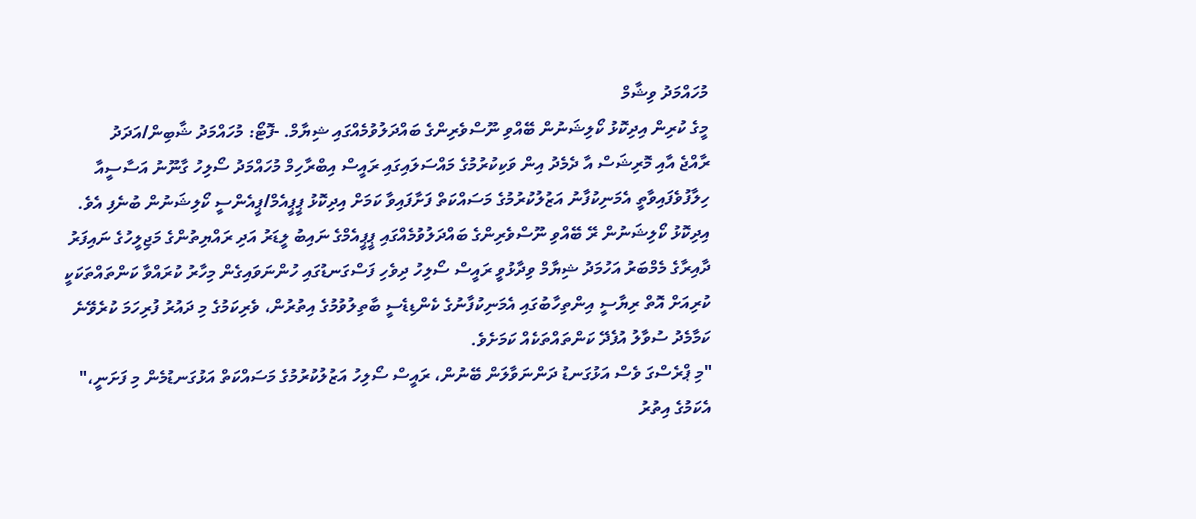މުހައްމަދު ވިޝާމް
މީގެ ކުރިން އިދިކޮޅު ކޯލިޝަނުން ބޭއްވި ނޫސްވެރިންގެ ބައްދަލުވުމެއްގައި ޝިޔާމް. -ފޮޓޯ: މުހައްމަދު ޝާބިން/އަދަދު
ރާއްޖެ އާއި މޮރިޝަސް އާ ދެމެދު އިން ވަކިކުރުމުގެ މައްސަލައިގައި ރައީސް އިބްރާހިމް މުހައްމަދު ސޯލިހު ގާނޫނު އަސާސީއާ ހިލާފުވެފައިވާތީ އެމަނިކުފާނު އަޒުލުކުރުމުގެ މަސައްކަތް ފަށާފައިވާ ކަމަށް އިދިކޮޅު ޕީޕީއެމް/ޕީއެންސީ ކޯލިޝަނުން ބުނެފި އެވެ.
އިދިކޮޅު ކޯލިޝަނުން ރޭ ބޭއްވި ނޫސްވެރިންގެ ބައްދަލުވުމެއްގައި ޕީޕީއެމްގެ ނައިބު ލީޑަރު އަދި ރައްޔިތުންގެ މަޖިލީހުގެ ނައިފަރު ދާއިރާގެ މެމްބަރު އަހުމަދު ޝިޔާމް ވިދާޅުވީ ރައީސް ސޯލިހު ދިވެހި ފަސްގަނޑުގައި ހުންނަވައިގެން މިހާރު ކުރައްވާ ކަންތައްތަކަކީ ކުރިއަށް އޮތް ރިޔާސީ އިންތިހާބުގައި އެމަނިކުފާނުގެ ކެންޑިޑެސީ ބާތިލުވުމުގެ އިތުރުން، ވެރިކަމުގެ މި ދައުރު ފުރިހަމަ ކުރެވޭނެ ކަމާމެދު ސުވާލު އުފެދޭ ކަންތައްތަކެއް ކަމަށެވެ.
"މި ޕްރެސްގަ ވެސް އަޅުގަނޑު ދަންނަވާލަން ބޭނުން، ރައީސް ސޯލިހު އަޒުލުކުރުމުގެ މަސައްކަތް އަޅުގަނޑުމެން މި ފަށަނީ،" އެކަމުގެ އިތުރު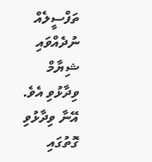ތަފްސީލެއް ނުދެއްވައި ޝިޔާމް ވިދާޅުވި އެވެ.
އޭނާ ވިދާޅުވި ގޮތުގައި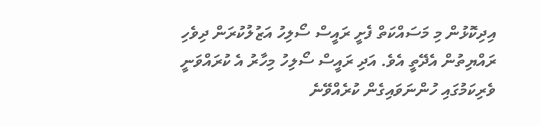އިދިކޮޅުން މި މަސައްކަތް ފެށީ ރައީސް ސޯލިހު އަޒުލުކުރަން ދިވެހި ރައްޔިތުން އެދޭތީ އެވެ. އަދި ރައީސް ސޯލިހު މިހާރު އެ ކުރައްވަނީ ވެރިކަމުގައި ހުންނަވައިގެން ކުރެއްވޭނެ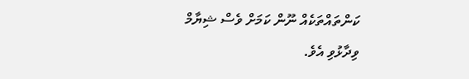ކަންތައްތަކެއް ނޫން ކަމަށް ވެސް ޝިޔާމް ވިދާޅުވި އެވެ.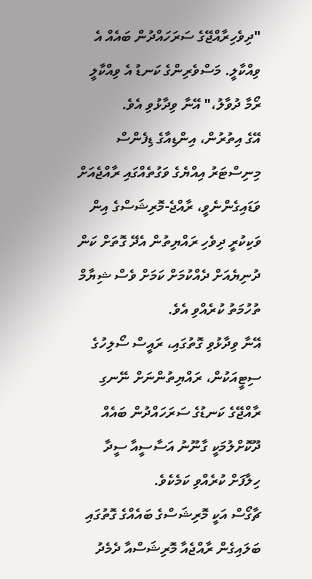"ދިވެހިރާއްޖޭގެ ސަރަހައްދުން ބައެއް އެ ވިއްކާލީ. މަސްވެރިންގެ ކަނޑު އެ ވިއްކާލީ ރޯމާ ދުވާލު،" އޭނާ ވިދާޅުވި އެވެ.
އޭގެ އިތުރުން، އިންޑިއާގެ ޑިފެންސް މިނިސްޓަރު އިއްޔެގެ ވަގުތެއްގައި ރާއްޖެއަށް ވަޑައިގެންނެވީ، ރާއްޖެ-މޮރިޝަސްގެ އިން ވަކިކުރީ ދިވެހި ރައްޔިތުން އެދޭ ގޮތަށް ކަން ދުނިޔެއަށް ދެއްކުމަށް ކަމަށް ވެސް ޝިޔާމް ތުހުމަތު ކުރެއްވި އެވެ.
އޭނާ ވިދާޅުވި ގޮތުގައި، ރައީސް ސޯލިހުގެ ސިޓީއަކުން، ރައްޔިތުންނަށް ނޭނގި ރާއްޖޭގެ ކަނޑުގެ ސަރަހައްދުން ބައެއް ދޫކޮށްލުމަކީ ގާނޫނު އަސާސީއާ ސީދާ ހިލާފަށް ކުރެއްވި ކަމެކެވެ.
ޗާގޯސް އަކީ މޮރިޝަސްގެ ބައެއްގެ ގޮތުގައި ބަލައިގެން ރާއްޖެއާ މޮރިޝަސްއާ ދެމެދު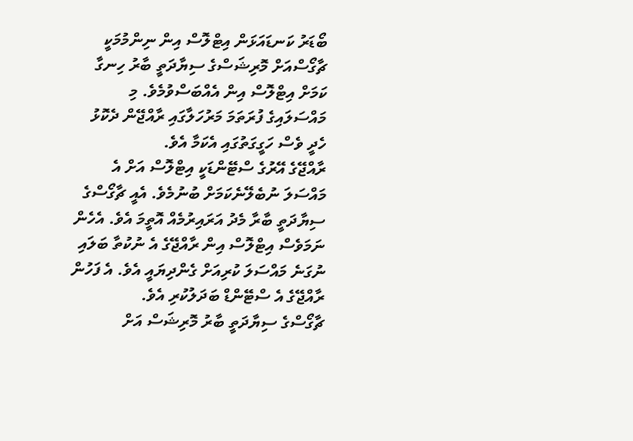ބޯޑަރު ކަނޑައަޅަން އިޓްލޮސް އިން ނިންމުމަކީ ޗާގޯސްއަށް މޮރިޝަސްގެ ސިޔާދަތީ ބާރު ހިނގާ ކަމަށް އިޓްލޮސް އިން އެއްބަސްވުމެވެ. މި މައްސަލައިގެ ފުރަތަމަ މަރުހަލާގައި ރާއްޖޭން ދެކޮޅު ހެދީ ވެސް ހަގީގަތުގައި އެކަމާ އެވެ.
ރާއްޖޭގެ އޭރުގެ ސްޓޭންޑަކީ އިޓްލޮސް އަށް އެ މައްސަލަ ނުބެލޭނެކަމަށް ބުނުމެވެ. އެއީ ޗާގޯސްގެ ސިޔާދަތީ ބާރާ މެދު އަރައިރުމެއް އޮތީމަ އެވެ. އެހެން ނަމަވެސް އިޓްލޮސް އިން ރާއްޖޭގެ އެ ނުކުތާ ބަލައި ނުގަނެ މައްސަލަ ކުރިއަށް ގެންދިޔައީ އެވެ. އެ ފަހުން ރާއްޖޭގެ އެ ސްޓޭންޑް ބަދަލުކުރި އެވެ.
ޗާގޯސްގެ ސިޔާދަތީ ބާރު މޮރިޝަސް އަށް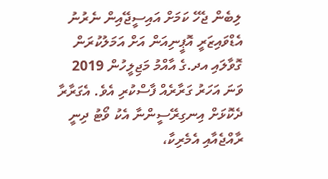ލިބެން ޖެހޭ ކަމަށް އައިސީޖޭއިން ނެރުނު އެޑްވައިޒަރީ އޮޕީނިއަން އަށް އަމަލުކުރަން ގޮވާލައި އދ.ގެ އާއްމު މަޖިލީހުން 2019 ވަނަ އަހަރު ގަރާރެއް ފާސްކުރި އެވެ. އެގަރާރާ ދެކޮޅަށް އިނގިރޭސީންނާ އެކު ވޯޓު ދިނީ ރާއްޖެއާއި އެމެރިކާ،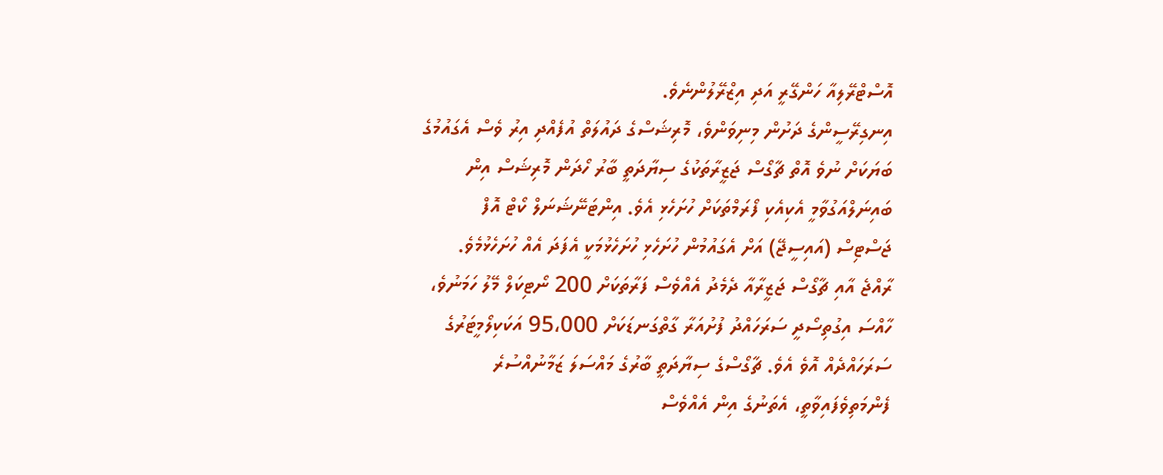އޮސްޓްރޭލިއާ ހަންގޭރީ އަދި އިޒްރޭލުންނެވެ.
އިނގިރޭސީންގެ ދަށުން މިނިވަންވެ، މޮރިޝަސްގެ ދައުލަތް އުފެއްދި އިރު ވެސް އެގައުމުގެ ބަޔަކަށް ނުވެ އޮތް ޗާގޯސް ޖަޒީރާތަކުގެ ސިޔާދަތީ ބާރު ހޯދަން މޮރިޝަސް އިން ބައިނަލްއަގުވާމީ އެކިއެކި ފޯރަމްތަކަށް ހުށަހެޅި އެވެ. އިންޓަނޭޝަނަލް ކޯޓް އޮފް ޖަސްޓިސް (އައިސީޖޭ) އަށް އެގައުމުން ހުށަހެޅި ހުށަހެޅުމަކީ އެފަދަ އެއް ހުށަހެޅުމެވެ.
ރާއްޖެ އާއި ޗާގޯސް ޖަޒީރާއާ ދެމެދު އެއްވެސް ފަރާތަކަށް 200 ނޯޓިކަލް މޭލު ހަމަނުވެ، ހާއްސަ އިގުތިސޯދީ ސަރަހައްދު ފުށުއަރާ ގާތްގަނޑަކަށް 95،000 އަކަކިލޯމީޓަރުގެ ސަރަހައްދެއް އޮވެ އެވެ. ޗާގޯސްގެ ސިޔާދަތީ ބާރުގެ މައްސަލަ ޒަމާނުއްސުރެ ފެންމަތިވެފައިވާތީ، އެތަނުގެ އިން އެއްވެސް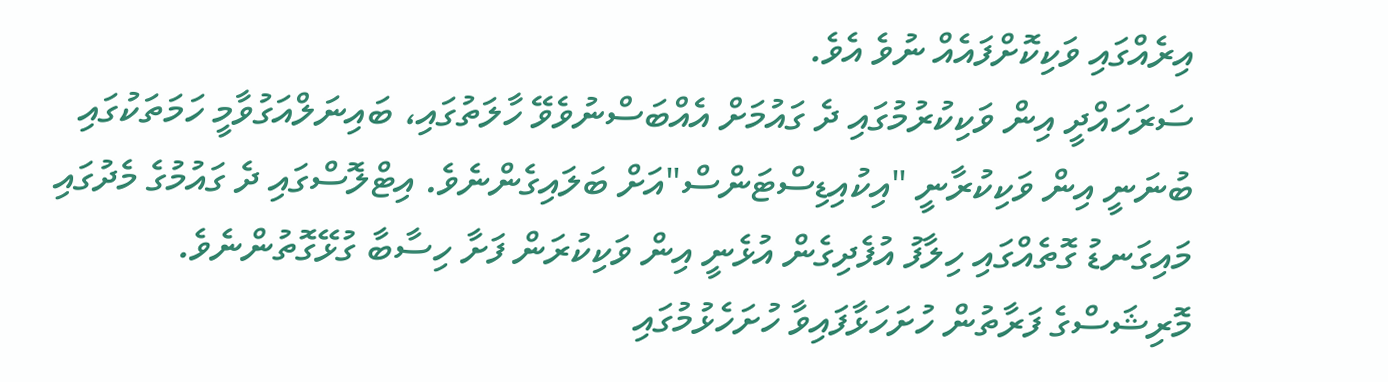އިރެއްގައި ވަކިކޮށްފައެއް ނުވެ އެވެ.
ސަރަހައްދީ އިން ވަކިކުރުމުގައި ދެ ގައުމަށް އެއްބަސްނުވެވޭ ހާލަތުގައި، ބައިނަލްއަގުވާމީ ހަމަތަކުގައި ބުނަނީ އިން ވަކިކުރާނީ "އިކުއިޑިސްޓަންސް"އަށް ބަލައިގެންނެވެ. އިޓްލޮސްގައި ދެ ގައުމުގެ މެދުގައި މައިގަނޑު ގޮތެއްގައި ހިލާފު އުފެދިގެން އުޅެނީ އިން ވަކިކުރަން ފަށާ ހިސާބާ ގުޅޭގޮތުންނެވެ.
މޮރިޝަސްގެ ފަރާތުން ހުށަހަޅާފައިވާ ހުށަހެޅުމުގައި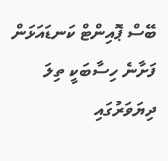ބޭސް ޕޮއިންޓް ކަނޑައަޅަން ފަށާނެ ހިސާބަކީ ތިލަ ދިޔަވަރުގައި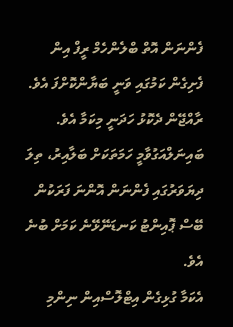ފެންނަން އޮތް ބްލެންހެމް ރީފް އިން ފެށިގެން ކަމުގައި ވަނީ ބަޔާންކޮށްފަ އެވެ. ރާއްޖޭން ދެކޮޅު ހަދަނީ މިކަމާ އެވެ. ބައިނަލްއަގުވާމީ ހަމަތަކަށް ބަލާއިރު، ތިލަ ދިޔަވަރުގައި ފެންނަން އޮންނަ ފަރަކުން ބޭސް ޕޮއިންޓު ކަނޑަނޭޅޭނެ ކަމަށް ބުނެ އެވެ.
އެކަމާ ގުޅިގެން އިޓްލޮސްއިން ނިންމި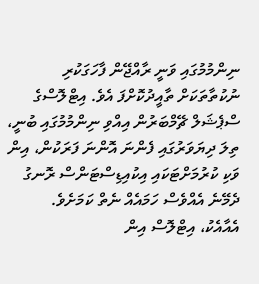ނިންމުމުގައި ވަނީ ރާއްޖޭން ފާހަގަކުރި ނުކުތާތަކަށް ތާއީދުކޮށްފަ އެވެ. އިޓްލޮސްގެ ސްޕެޝަލް ޗޭމްބަރުން އިއްވި ނިންމުމުގައި ބުނީ، ތިލަ ދިޔަވަރުގައި ފެންނަ އޮންނަ ފަރަކުން، އިން ވަކި ކުރުމަށްޓަކައި އިކުއިޑިސްޓަންސް ރޮނގު ދެމޭނެ އެއްވެސް ހަމައެއް ނެތް ކަމަށެވެ.
އެއާއެކު، އިޓްލޮސް އިން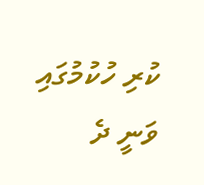ކުރި ހުކުމުގައި ވަނީ ދެ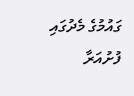ގައުމުގެ މެދުގައި ފުށުއަރާ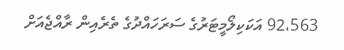92،563 އަކަކިލޯމީޓަރުގެ ސަރަހައްދުގެ ތެރެއިން ރާއްޖެއަށް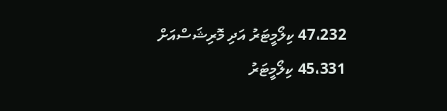47،232 ކިލޯމީޓަރު އަދި މޮރިޝަސްއަށް 45،331 ކިލޯމީޓަރު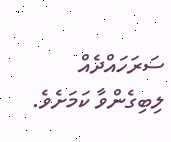ސަރަހައްދެއް ލިބިގެންވާ ކަމަށެވެ.